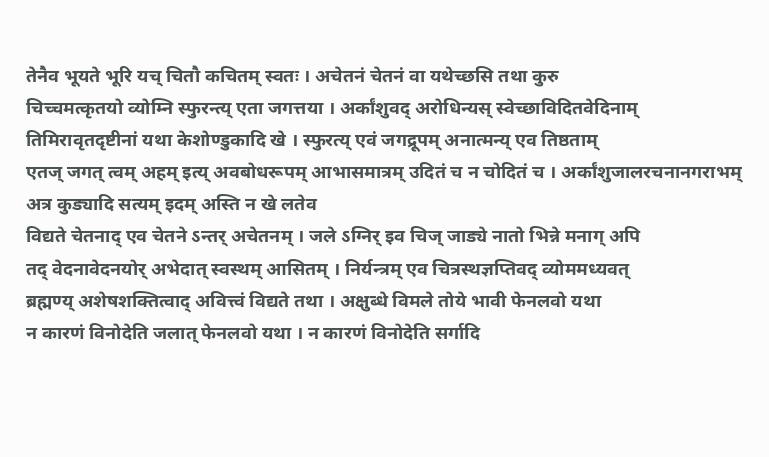तेनैव भूयते भूरि यच् चितौ कचितम् स्वतः । अचेतनं चेतनं वा यथेच्छसि तथा कुरु
चिच्चमत्कृतयो व्योम्नि स्फुरन्त्य् एता जगत्तया । अर्कांशुवद् अरोधिन्यस् स्वेच्छाविदितवेदिनाम्
तिमिरावृतदृष्टीनां यथा केशोण्डुकादि खे । स्फुरत्य् एवं जगद्रूपम् अनात्मन्य् एव तिष्ठताम्
एतज् जगत् त्वम् अहम् इत्य् अवबोधरूपम् आभासमात्रम् उदितं च न चोदितं च । अर्कांशुजालरचनानगराभम् अत्र कुड्यादि सत्यम् इदम् अस्ति न खे लतेव
विद्यते चेतनाद् एव चेतने ऽन्तर् अचेतनम् । जले ऽग्निर् इव चिज् जाड्ये नातो भिन्ने मनाग् अपि
तद् वेदनावेदनयोर् अभेदात् स्वस्थम् आसितम् । निर्यन्त्रम् एव चित्रस्थज्ञप्तिवद् व्योममध्यवत्
ब्रह्मण्य् अशेषशक्तित्वाद् अवित्त्वं विद्यते तथा । अक्षुब्धे विमले तोये भावी फेनलवो यथा
न कारणं विनोदेति जलात् फेनलवो यथा । न कारणं विनोदेति सर्गादि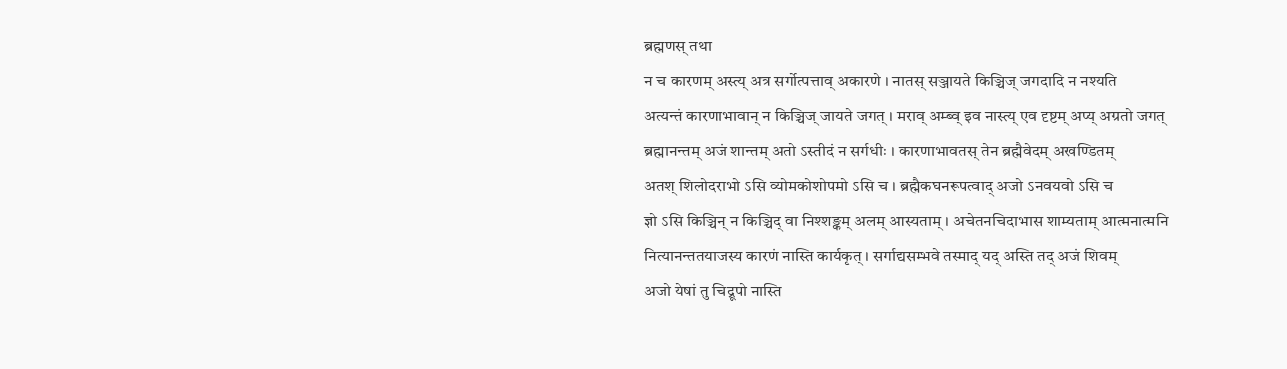ब्रह्मणस् तथा
न च कारणम् अस्त्य् अत्र सर्गोत्पत्ताव् अकारणे । नातस् सञ्जायते किञ्चिज् जगदादि न नश्यति
अत्यन्तं कारणाभावान् न किञ्चिज् जायते जगत् । मराव् अम्ब्व् इव नास्त्य् एव दृष्टम् अप्य् अग्रतो जगत्
ब्रह्मानन्तम् अजं शान्तम् अतो ऽस्तीदं न सर्गधीः । कारणाभावतस् तेन ब्रह्मैवेदम् अखण्डितम्
अतश् शिलोदराभो ऽसि व्योमकोशोपमो ऽसि च । ब्रह्मैकघनरूपत्वाद् अजो ऽनवयवो ऽसि च
ज्ञो ऽसि किञ्चिन् न किञ्चिद् वा निश्शङ्कम् अलम् आस्यताम् । अचेतनचिदाभास शाम्यताम् आत्मनात्मनि
नित्यानन्ततयाजस्य कारणं नास्ति कार्यकृत् । सर्गाद्यसम्भवे तस्माद् यद् अस्ति तद् अजं शिवम्
अजो येषां तु चिद्रूपो नास्ति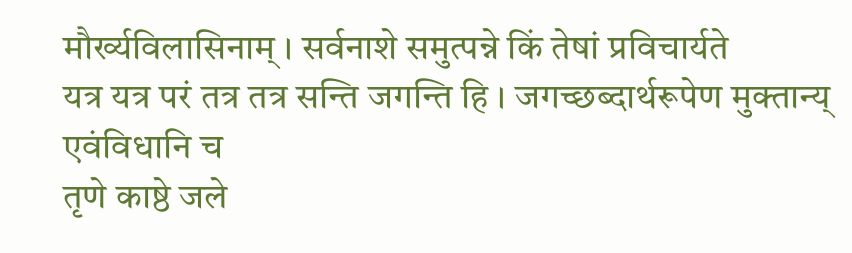मौर्ख्यविलासिनाम् । सर्वनाशे समुत्पन्ने किं तेषां प्रविचार्यते
यत्र यत्र परं तत्र तत्र सन्ति जगन्ति हि । जगच्छब्दार्थरूपेण मुक्तान्य् एवंविधानि च
तृणे काष्ठे जले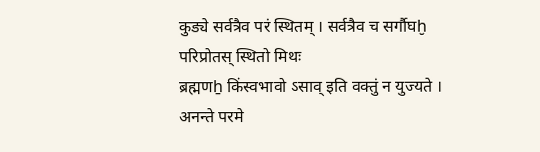कुड्ये सर्वत्रैव परं स्थितम् । सर्वत्रैव च सर्गौघḫ परिप्रोतस् स्थितो मिथः
ब्रह्मणẖ किंस्वभावो ऽसाव् इति वक्तुं न युज्यते । अनन्ते परमे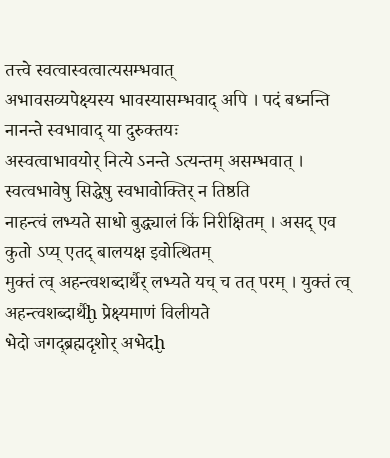तत्त्वे स्वत्वास्वत्वात्यसम्भवात्
अभावसव्यपेक्ष्यस्य भावस्यासम्भवाद् अपि । पदं बध्नन्ति नानन्ते स्वभावाद् या दुरुक्तयः
अस्वत्वाभावयोर् नित्ये ऽनन्ते ऽत्यन्तम् असम्भवात् । स्वत्वभावेषु सिद्धेषु स्वभावोक्तिर् न तिष्ठति
नाहन्त्वं लभ्यते साधो बुद्ध्यालं किं निरीक्षितम् । असद् एव कुतो ऽप्य् एतद् बालयक्ष इवोत्थितम्
मुक्तं त्व् अहन्त्वशब्दार्थैर् लभ्यते यच् च तत् परम् । युक्तं त्व् अहन्त्वशब्दार्थैḫ प्रेक्ष्यमाणं विलीयते
भेदो जगद्ब्रह्मदृशोर् अभेदḫ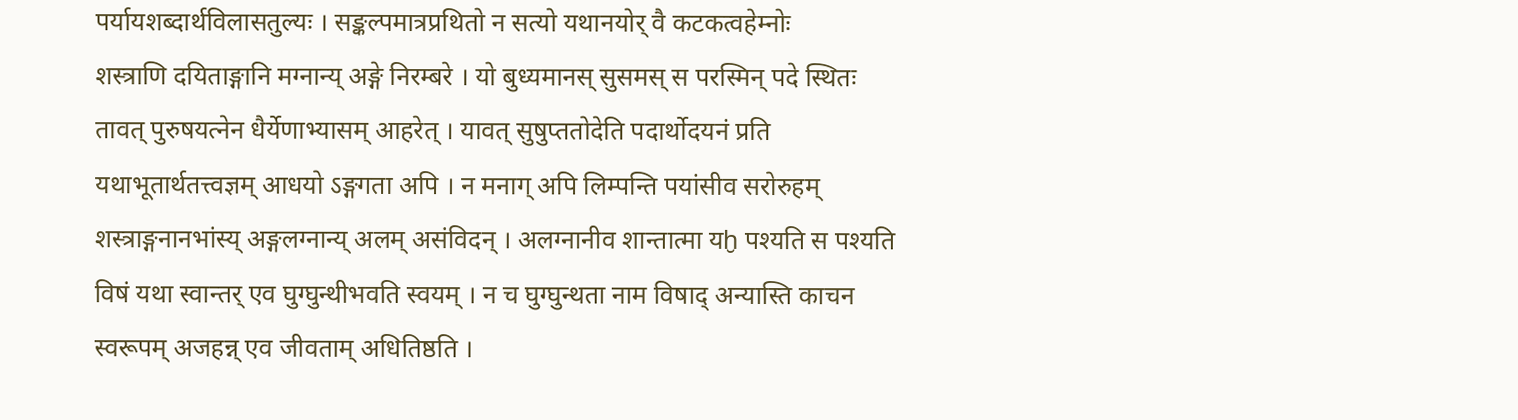पर्यायशब्दार्थविलासतुल्यः । सङ्कल्पमात्रप्रथितो न सत्यो यथानयोर् वै कटकत्वहेम्नोः
शस्त्राणि दयिताङ्गानि मग्नान्य् अङ्गे निरम्बरे । यो बुध्यमानस् सुसमस् स परस्मिन् पदे स्थितः
तावत् पुरुषयत्नेन धैर्येणाभ्यासम् आहरेत् । यावत् सुषुप्ततोदेति पदार्थोदयनं प्रति
यथाभूतार्थतत्त्वज्ञम् आधयो ऽङ्गगता अपि । न मनाग् अपि लिम्पन्ति पयांसीव सरोरुहम्
शस्त्राङ्गनानभांस्य् अङ्गलग्नान्य् अलम् असंविदन् । अलग्नानीव शान्तात्मा यḫ पश्यति स पश्यति
विषं यथा स्वान्तर् एव घुग्घुन्थीभवति स्वयम् । न च घुग्घुन्थता नाम विषाद् अन्यास्ति काचन
स्वरूपम् अजहन्न् एव जीवताम् अधितिष्ठति ।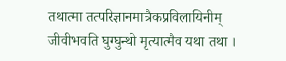तथात्मा तत्परिज्ञानमात्रैकप्रविलायिनीम्
जीवीभवति घुग्घुन्थो मृत्यात्मैव यथा तथा ।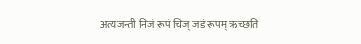अत्यजन्ती निजं रूपं चिज् जडं रूपम् ऋच्छति